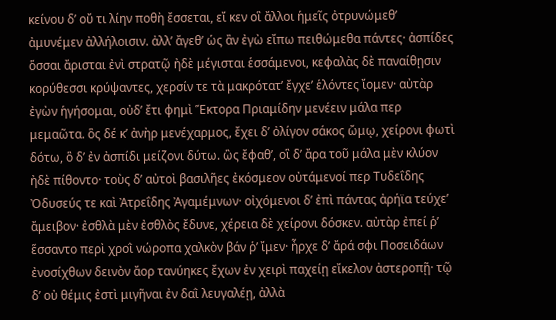κείνου δʼ οὔ τι λίην ποθὴ ἔσσεται, εἴ κεν οἳ ἄλλοι ἡμεῖς ὀτρυνώμεθʼ ἀμυνέμεν ἀλλήλοισιν. ἀλλʼ ἄγεθʼ ὡς ἂν ἐγὼ εἴπω πειθώμεθα πάντες· ἀσπίδες ὅσσαι ἄρισται ἐνὶ στρατῷ ἠδὲ μέγισται ἑσσάμενοι, κεφαλὰς δὲ παναίθῃσιν κορύθεσσι κρύψαντες, χερσίν τε τὰ μακρότατʼ ἔγχεʼ ἑλόντες ἴομεν· αὐτὰρ ἐγὼν ἡγήσομαι, οὐδʼ ἔτι φημὶ Ἕκτορα Πριαμίδην μενέειν μάλα περ μεμαῶτα. ὃς δέ κʼ ἀνὴρ μενέχαρμος, ἔχει δʼ ὀλίγον σάκος ὤμῳ, χείρονι φωτὶ δότω, ὃ δʼ ἐν ἀσπίδι μείζονι δύτω. ὣς ἔφαθʼ, οἳ δʼ ἄρα τοῦ μάλα μὲν κλύον ἠδὲ πίθοντο· τοὺς δʼ αὐτοὶ βασιλῆες ἐκόσμεον οὐτάμενοί περ Τυδεΐδης Ὀδυσεύς τε καὶ Ἀτρεΐδης Ἀγαμέμνων· οἰχόμενοι δʼ ἐπὶ πάντας ἀρήϊα τεύχεʼ ἄμειβον· ἐσθλὰ μὲν ἐσθλὸς ἔδυνε, χέρεια δὲ χείρονι δόσκεν. αὐτὰρ ἐπεί ῥʼ ἕσσαντο περὶ χροῒ νώροπα χαλκὸν βάν ῥʼ ἴμεν· ἦρχε δʼ ἄρά σφι Ποσειδάων ἐνοσίχθων δεινὸν ἄορ τανύηκες ἔχων ἐν χειρὶ παχείῃ εἴκελον ἀστεροπῇ· τῷ δʼ οὐ θέμις ἐστὶ μιγῆναι ἐν δαῒ λευγαλέῃ, ἀλλὰ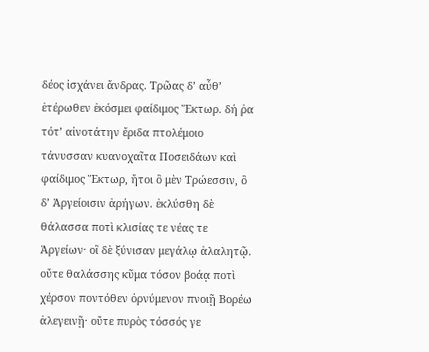δέος ἰσχάνει ἄνδρας. Τρῶας δʼ αὖθʼ ἑτέρωθεν ἐκόσμει φαίδιμος Ἕκτωρ. δή ῥα τότʼ αἰνοτάτην ἔριδα πτολέμοιο τάνυσσαν κυανοχαῖτα Ποσειδάων καὶ φαίδιμος Ἕκτωρ, ἤτοι ὃ μὲν Τρώεσσιν, ὃ δʼ Ἀργείοισιν ἀρήγων. ἐκλύσθη δὲ θάλασσα ποτὶ κλισίας τε νέας τε Ἀργείων· οἳ δὲ ξύνισαν μεγάλῳ ἀλαλητῷ. οὔτε θαλάσσης κῦμα τόσον βοάᾳ ποτὶ χέρσον ποντόθεν ὀρνύμενον πνοιῇ Βορέω ἀλεγεινῇ· οὔτε πυρὸς τόσσός γε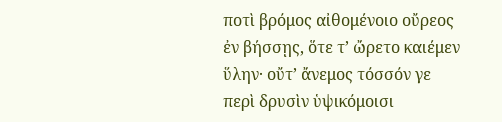ποτὶ βρόμος αἰθομένοιο οὔρεος ἐν βήσσῃς, ὅτε τʼ ὤρετο καιέμεν ὕλην· οὔτʼ ἄνεμος τόσσόν γε περὶ δρυσὶν ὑψικόμοισι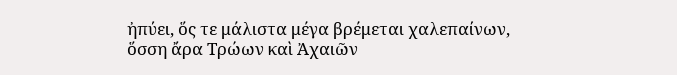ἠπύει, ὅς τε μάλιστα μέγα βρέμεται χαλεπαίνων, ὅσση ἄρα Τρώων καὶ Ἀχαιῶν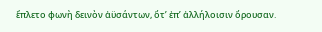ἔπλετο φωνὴ δεινὸν ἀϋσάντων, ὅτʼ ἐπʼ ἀλλήλοισιν ὄρουσαν.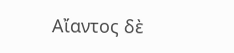Αἴαντος δὲ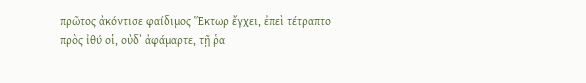πρῶτος ἀκόντισε φαίδιμος Ἕκτωρ ἔγχει, ἐπεὶ τέτραπτο πρὸς ἰθύ οἱ, οὐδʼ ἀφάμαρτε, τῇ ῥα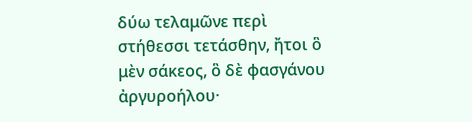δύω τελαμῶνε περὶ στήθεσσι τετάσθην, ἤτοι ὃ μὲν σάκεος, ὃ δὲ φασγάνου ἀργυροήλου·